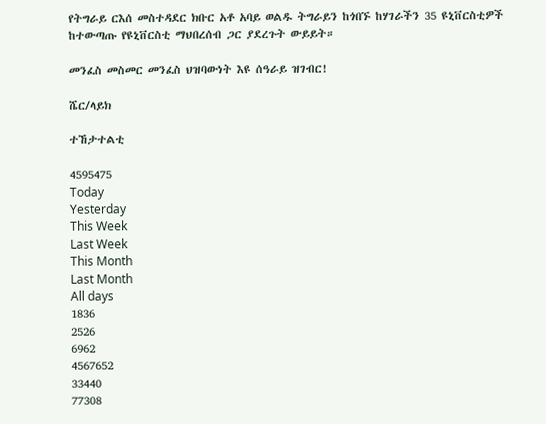የትግራይ ርእሰ መስተዳደር ክቡር አቶ አባይ ወልዱ ትግራይን ከጎበኙ ከሃገራችን 35 ዩኒቨርስቲዎች ከተውጣጡ የዩኒቨርስቲ ማህበረሰብ ጋር ያደረጉት ውይይት።

መንፈስ መስመር መንፈስ ህዝባውነት እዩ ሰዓራይ ዝገብር!

ሼር/ላይክ

ተኸታተልቲ

4595475
Today
Yesterday
This Week
Last Week
This Month
Last Month
All days
1836
2526
6962
4567652
33440
77308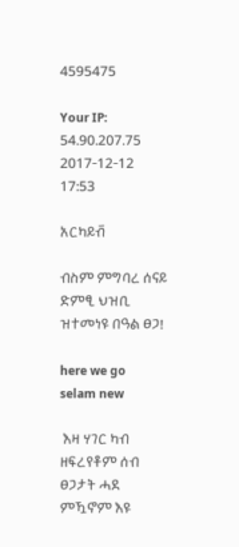4595475

Your IP: 54.90.207.75
2017-12-12 17:53

አርካይቭ

ብስም ምግባረ ሰናይ ድምፂ ህዝቢ ዝተመነዩ በዓል ፀጋ!

here we go
selam new

 እዛ ሃገር ካብ ዘፍረየቶም ሰብ ፀጋታት ሓደ ምዃኖም እዩ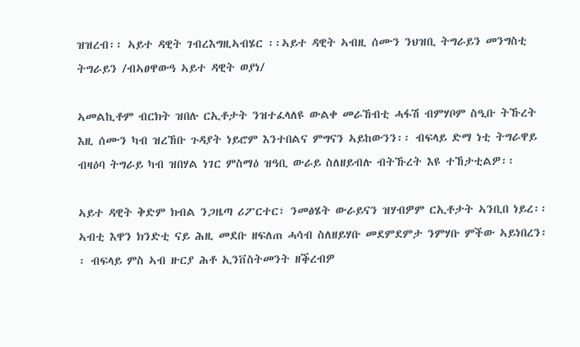ዝዝረብ፡፡ ኣይተ ዳዊት ገብረእግዚኣብሄር ፡፡ኣይተ ዳዊት ኣብዚ ሰሙን ንህዝቢ ትግራይን መንግስቲ ትግራይን /ብኣፀዋውዓ ኣይተ ዳዊት ወያነ/

ኣመልኪቶም ብርክት ዝበሉ ርኢቶታት ንዝተፈላለዩ ውልቀ መራኸብቲ ሓፋሽ ብምሃቦም ስዒቡ ትኹረት እዚ ሰሙን ካብ ዝረኸቡ ጉዳያት ነይሮም እንተበልና ምግናን ኣይከውንን፡፡ ብፍላይ ድማ ነቲ ትግራዋይ ብዛዕባ ትግራይ ካብ ዝበሃል ነገር ምስማዕ ዝዓቢ ውራይ ስለዘይብሉ ብትኹረት እዩ ተኸታቲልዎ፡፡

ኣይተ ዳዊት ቅድም ክብል ንጋዜጣ ሪፖርተር፣ ንመፅሄት ውራይናን ዝሃብዎም ርኢቶታት ኣንቢበ ነይረ፡፡ ኣብቲ እዋን ክንድቲ ናይ ሕዚ መደቡ ዘፍለጠ ሓሳብ ስለዘይሃቡ መደምደምታ ንምሃቡ ምችው ኣይነበረን፡፡ ብፍላይ ምስ ኣብ ዙርያ ሕቶ ኢንቨስትመንት ዘቕረብዎ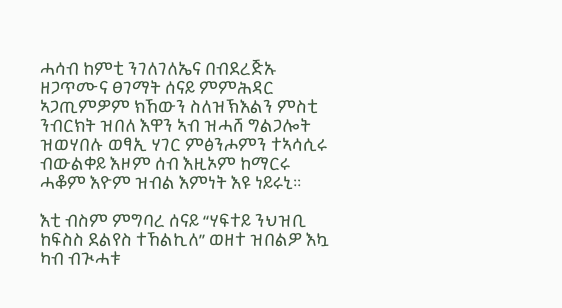ሓሳብ ከምቲ ንገለገለኤና በብደረጅኡ ዘጋጥሙና ፀገማት ሰናይ ምምሕዳር ኣጋጢምዎም ክኸውን ስለዝኽእልን ምስቲ ንብርክት ዝበለ እዋን ኣብ ዝሓሸ ግልጋሎት ዝወሃበሉ ወፃኢ ሃገር ምፅንሖምን ተኣሳሲሩ ብውልቀይ እዞም ሰብ እዚኦም ከማርሩ ሓቆም እዮም ዝብል እምነት እዩ ነይሩኒ፡፡

እቲ ብስም ምግባረ ሰናይ “ሃፍተይ ንህዝቢ ከፍስስ ደልየስ ተኸልኪለ” ወዘተ ዝበልዎ እኳ ካብ ብጒሓቱ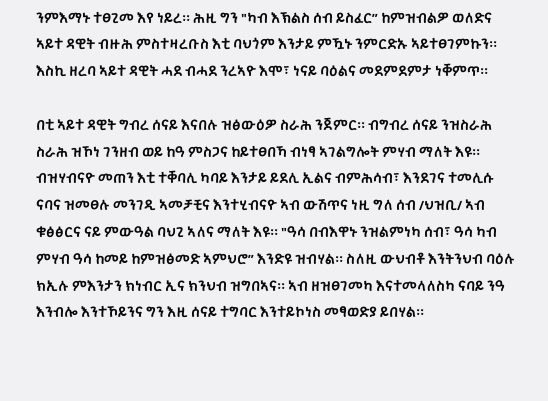ንምእማኑ ተፀጊመ እየ ነይረ፡፡ ሕዚ ግን "ካብ እኽልስ ሰብ ይስፈር” ከምዝብልዎ ወለድና ኣይተ ዳዊት ብዙሕ ምስተዛረቡስ እቲ ባህጎም እንታይ ምዃኑ ንምርድኡ ኣይተፀገምኩን፡፡ እስኪ ዘረባ ኣይተ ዳዊት ሓደ ብሓደ ንረኣዮ እሞ፣ ነናይ ባዕልና መደምደምታ ነቐምጥ፡፡

በቲ ኣይተ ዳዊት ግብረ ሰናይ እናበሉ ዝፅውዕዎ ስራሕ ንጀምር፡፡ ብግብረ ሰናይ ንዝስራሕ ስራሕ ዝኾነ ገንዘብ ወይ ከዓ ምስጋና ከይተፀበኻ ብነፃ ኣገልግሎት ምሃብ ማለት እዩ፡፡ ብዝሃብናዮ መጠን እቲ ተቐባሊ ካባይ እንታይ ይደሊ ኢልና ብምሕሳብ፣ እንደገና ተመሊሱ ናባና ዝመፀሉ መንገዲ ኣመቻቺና እንተሂብናዮ ኣብ ውሽጥና ነዚ ግለ ሰብ /ህዝቢ/ ኣብ ቁፅፅርና ናይ ምውዓል ባህጊ ኣለና ማለት እዩ፡፡ "ዓሳ በብእዋኑ ንዝልምነካ ሰብ፣ ዓሳ ካብ ምሃብ ዓሳ ከመይ ከምዝፅመድ ኣምህሮ” እንድዩ ዝብሃል፡፡ ስለዚ ውህብቶ እንትንህብ ባዕሉ ክኢሉ ምእንታን ክነብር ኢና ክንህብ ዝግበኣና፡፡ ኣብ ዘዝፀገመካ እናተመላለስካ ናባይ ንዓ እንብሎ እንተኾይንና ግን እዚ ሰናይ ተግባር እንተይኮነስ መፃወድያ ይበሃል፡፡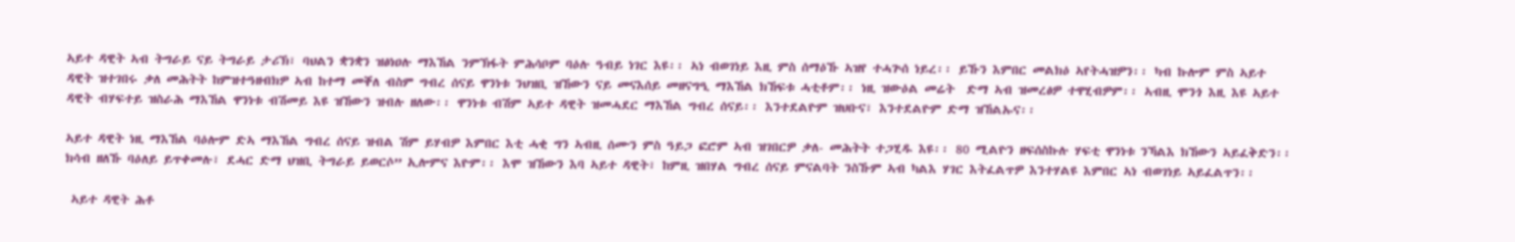ኣይተ ዳዊት ኣብ ትግራይ ናይ ትግራይ ታሪኽ፣ ባህልን ቋንቋን ዝፅነዐሉ ማእኸል ንምኽፋት ምሕሳቦም ባዕሉ ዓብይ ነገር እዩ፡፡ ኣነ ብወገነይ እዚ ምስ ሰማዕኹ ኣዝየ ተሓጕሰ ነይረ፡፡ ይኹን እምበር መልክዕ ኣየትሓዝዎን፡፡ ካብ ኩሎም ምስ ኣይተ ዳዊት ዝተገበሩ ቃለ መሕትት ከምዝተዓዘብክዎ ኣብ ከተማ መቐለ ብስም ግብረ ሰናይ ዋንነቱ ንህዝቢ ዝኸውን ናይ መናእሰይ መዘናግዒ ማእኸል ክኸፍቱ ሓቲቶም፡፡ ነዚ ዝውዕል መሬት  ድማ ኣብ ዝመረፅዎ ተዋሂብዎም፡፡ ኣብዚ ሞንጎ እዚ እዩ ኣይተ ዳዊት ብሃፍተይ ዝስራሕ ማእኸል ዋንነቱ ብሽመይ እዩ ዝኸውን ዝብሉ ዘለው፡፡ ዋንነቱ ብሽም ኣይተ ዳዊት ዝመሓደር ማእኸል ግብረ ሰናይ፡፡ እንተደልዮም ዝህቡና፣ እንተደልዮም ድማ ዝኸልኡና፡፡

ኣይተ ዳዊት ነዚ ማእኸል ባዕሎም ድኣ ማእኸል ግብረ ሰናይ ዝብል ሽም ይሃብዎ እምበር እቲ ሓቂ ግን ኣብዚ ሰሙን ምስ ዓይጋ ፎሮም ኣብ ዝገበርዎ ቃለ- መሕትት ተጋሂዱ እዩ፡፡ 80 ሚልዮን ዘፍሰስኩሉ ሃፍቲ ዋንነቱ ንኻልእ ክኸውን ኣይፈቅድን፡፡ ክሳብ ዘለኹ ባዕለይ ይጥቀመሉ፣ ደሓር ድማ ህዝቢ ትግራይ ይወርሶ” ኢሎምና እዮም፡፡ እሞ ዝኸውን እባ ኣይተ ዳዊት፣ ከምዚ ዝበሃል ግብረ ሰናይ ምናልባት ንስኹም ኣብ ካልእ ሃገር እትፈልጥዎ እንተሃልዩ እምበር ኣነ ብወገነይ ኣይፈልጥን፡፡

 ኣይተ ዳዊት ሕቶ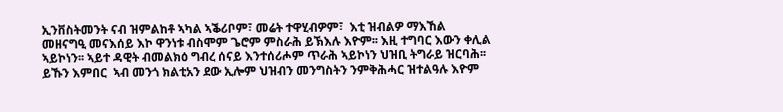ኢንቨስትመንት ናብ ዝምልከቶ ኣካል ኣቕሪቦም፣ መሬት ተዋሂብዎም፣  እቲ ዝብልዎ ማእኸል መዘናግዒ መናእሰይ እኮ ዋንነቱ ብስሞም ጌሮም ምስራሕ ይኽእሉ እዮም፡፡ እዚ ተግባር እውን ቀሊል ኣይኮነን፡፡ ኣይተ ዳዊት ብመልክዕ ግብረ ሰናይ እንተሰሪሖም ጥራሕ ኣይኮነን ህዝቢ ትግራይ ዝርባሕ፡፡ ይኹን እምበር  ኣብ መንጎ ክልቲአን ደው ኢሎም ህዝብን መንግስትን ንምቅሕሓር ዝተልዓሉ እዮም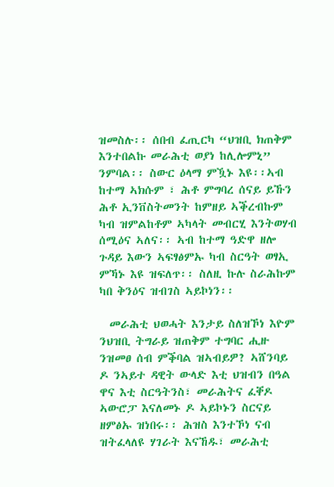ዝመስሉ፡፡ ሰበብ ፈጢርካ “ህዝቢ ክጠቅም እንተበልኩ መራሕቲ ወያነ ከሊሎምኒ” ንምባል፡፡ ስውር ዕላማ ምዃኑ እዩ፡፡ኣብ ከተማ ኣክሱም ፣ ሕቶ ምግባረ ሰናይ ይኹን ሕቶ ኢንቨስትመንት ከምዘይ ኣቕረብኩም ካብ ዝምልከቶም ኣካላት መብርሂ እንትወሃብ ሰሚዕና ኣለና፡፡ ኣብ ከተማ ዓድዋ ዘሎ ጉዳይ እውን ኣፍፃፅምኡ ካብ ስርዓት ወፃኢ ምኻኑ እዩ ዝፍለጥ፡፡ ስለዚ ኩሉ ስራሕኩም ካበ ቅንዕና ዝብገስ ኣይኮነን፡፡

  መራሕቲ ህወሓት እንታይ ስለዝኾነ እዮም ንህዝቢ ትግራይ ዝጠቅም ተግባር ሒዙ ንዝመፀ ሰብ ምቕባል ዝኣብይዎ? ኣሸንባይ ዶ ንኣይተ ዳዊት ውላድ እቲ ህዝብን በዓል ዋና እቲ ስርዓትንስ፣ መራሕትና ፈቐዶ ኣውሮፓ እናለመኑ ዶ ኣይኮኑን ስርናይ ዘምፅኡ ዝነበሩ፡፡ ሕዝስ እንተኾነ ናብ ዝትፈላለዩ ሃገራት እናኸዱ፣ መራሕቲ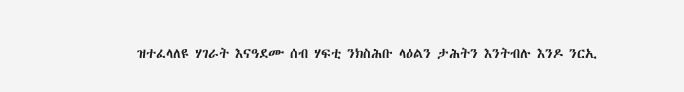ዝተፈላለዩ ሃገራት እናዓደሙ ሰብ ሃፍቲ ንክስሕቡ ላዕልን ታሕትን እንትብሉ እንዶ ንርኢ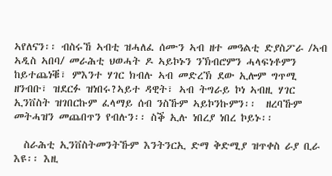ኣየለናን፡፡ ብስሩኸ ኣብቲ ዝሓለፈ ሰሙን ኣብ ዘተ መዓልቲ ድያስፖራ /ኣብ ኣዲስ ኣበባ/ መራሕቲ ህወሓት ዶ ኣይኮኑን ንኽብሮምን ሓላፍነቶምን ከይተጨነቑ፣ ምእንተ ሃገር ክብሉ ኣብ መድረኽ ደው ኢሎም ግጥሚ ዘንብቡ፣ ዝደርፉ ዝነበሩ?ኣይተ ዳዊት፣ ኣብ ትግራይ ኮነ ኣብዚ ሃገር ኢንቨስት ዝገበርኩም ፈላማይ ሰብ ንስኹም ኣይኮንኩምን፡፡  ዘረባኹም መትሓዝን መጨበጥን የብሉን፡፡ ስቕ ኢሉ ነበረያ ነበረ ኮይኑ፡፡

  ስራሕቲ ኢንቨስትመንትኹም እንትንርኢ ድማ ቅድሚያ ዝጥቀስ ራያ ቢራ እዩ፡፡ እዚ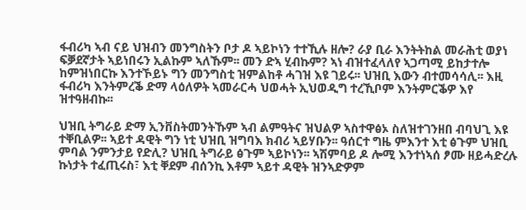ፋብሪካ ኣብ ናይ ህዝብን መንግስትን ቦታ ዶ ኣይኮነን ተተኺሉ ዘሎ? ራያ ቢራ እንትትከል መራሕቲ ወያነ ፍቓደኛታት ኣይነበሩን ኢልኩም ኣለኹም፡፡ መን ድኣ ሂብኩም? ኣነ ብዝተፈላለየ ኣጋጣሚ ይከታተሎ ከምዝነበርኩ እንተኾይኑ ግን መንግስቲ ዝምልከቶ ሓገዝ እዩ ገይሩ፡፡ ህዝቢ እውን ብተመሳሳሊ፡፡ እዚ ፋብሪካ እንትምረቕ ድማ ላዕለዎት ኣመራርሓ ህወሓት ኢህወዲግ ተረኺቦም እንትምርቕዎ እየ ዝተዓዘብኩ፡፡

ህዝቢ ትግራይ ድማ ኢንቨስትመንትኹም ኣብ ልምዓትና ዝህልዎ ኣስተዋፅኦ ስለዝተገንዘበ ብባህጊ እዩ ተቐቢልዎ፡፡ ኣይተ ዳዊት ግን ነቲ ህዝቢ ዝግባእ ክብሪ ኣይሃቡን፡፡ ዓሰርተ ግዜ ምእንተ እቲ ፅጉም ህዝቢ ምባል ንምንታይ የድሊ? ህዝቢ ትግራይ ፅጉም ኣይኮነን፡፡ ኣሽምባይ ዶ ሎሚ እንተነኣሰ ፆሙ ዘይሓድረሉ ኩነታት ተፈጢሩስ፣ እቲ ቐደም ብሰንኪ እቶም ኣይተ ዳዊት ዝንኣድዎም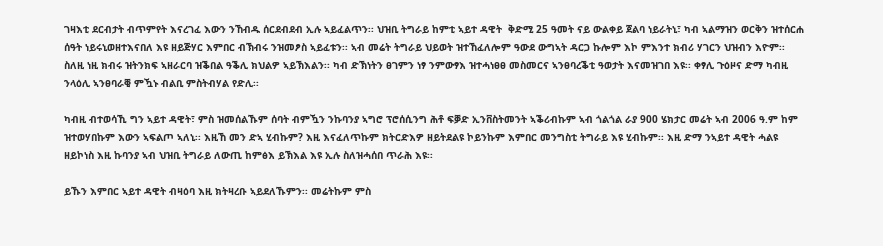ገዛእቲ ደርብታት ብጥምየት እናረገፈ እውን ንኸብዱ ሰርደብደብ ኢሉ ኣይፈልጥን፡፡ ህዝቢ ትግራይ ከምቲ ኣይተ ዳዊት  ቅድሚ 25 ዓመት ናይ ውልቀይ ጀልባ ነይራትኒ፣ ካብ ኣልማዝን ወርቅን ዝተሰርሐ ሰዓት ነይሩኒወዘተእናበለ እዩ ዘይጅሃር እምበር ብኽብሩ ንዝመፆስ ኣይፈቱን፡፡ ኣብ መሬት ትግራይ ህይወት ዝተኸፈለሎም ዓውደ ውግኣት ዳርጋ ኩሎም እኮ ምእንተ ክብሪ ሃገርን ህዝብን እዮም፡፡ ስለዚ ነዚ ክብሩ ዝትንክፍ ኣዘራርባ ዝቕበል ዓቕሊ ክህልዎ ኣይኽእልን፡፡ ካብ ድኽነትን ፀገምን ነፃ ንምውፃእ ዝተሓነፀፀ መስመርና ኣንፀባረቕቲ ዓወታት እናመዝገበ እዩ፡፡ ቀፃሊ ጉዕዞና ድማ ካብዚ ንላዕሊ ኣንፀባራቒ ምዃኑ ብልቢ ምስትብሃል የድሊ፡፡

ካብዚ ብተወሳኺ ግን ኣይተ ዳዊት፣ ምስ ዝመሰልኹም ሰባት ብምዃን ንኩባንያ ኣግሮ ፕሮሰሲንግ ሕቶ ፍቓድ ኢንቨስትመንት ኣቕሪብኩም ኣብ ጎልጎል ራያ 900 ሄክታር መሬት ኣብ 2006 ዓ.ም ከም ዝተወሃበኩም እውን ኣፍልጦ ኣለኒ፡፡ እዚኸ መን ድኣ ሂብኩም? እዚ እናፈለጥኩም ክትርድእዎ ዘይትደልዩ ኮይንኩም እምበር መንግስቲ ትግራይ እዩ ሂብኩም፡፡ እዚ ድማ ንኣይተ ዳዊት ሓልዩ ዘይኮነስ እዚ ኩባንያ ኣብ ህዝቢ ትግራይ ለውጢ ከምፅእ ይኽእል እዩ ኢሉ ስለዝሓሰበ ጥራሕ እዩ፡፡

ይኹን እምበር ኣይተ ዳዊት ብዛዕባ እዚ ክትዛረቡ ኣይደለኹምን፡፡ መሬትኩም ምስ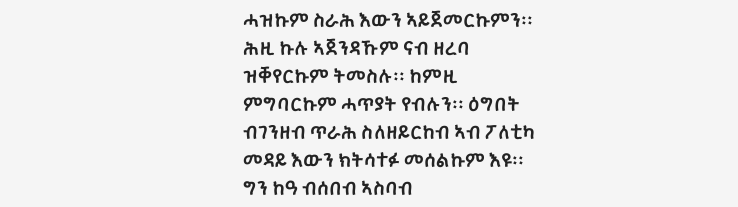ሓዝኩም ስራሕ እውን ኣይጀመርኩምን፡፡ ሕዚ ኩሉ ኣጀንዳኹም ናብ ዘረባ ዝቐየርኩም ትመስሉ፡፡ ከምዚ ምግባርኩም ሓጥያት የብሉን፡፡ ዕግበት ብገንዘብ ጥራሕ ስለዘይርከብ ኣብ ፖለቲካ መዳይ እውን ክትሳተፉ መሰልኩም እዩ፡፡ ግን ከዓ ብሰበብ ኣስባብ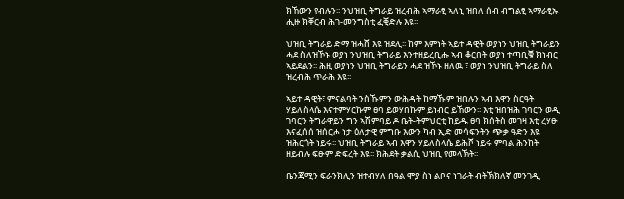ክኸውን የብሉን፡፡ ንህዝቢ ትግራይ ዝረብሕ ኣማራፂ ኣለኒ ዝበለ ሰብ ብግልፂ ኣማራፂኡ ሒዙ ክቐርብ ሕገ-መንግስቲ ፈቒድሉ እዩ፡፡

ህዝቢ ትግራይ ድማ ዝሓሸ እዩ ዝደሊ፡፡ ከም እምነት ኣይተ ዳዊት ወያነን ህዝቢ ትግራይን  ሓደ ስለዝኾኑ ወያነ ንህዝቢ ትግራይ እንተዘይረቢሑ ኣብ ቆርበት ወያነ ተጣቢቑ ክነብር ኣይደልን፡፡ ሕዚ ወያነን ህዝቢ ትግራይን ሓደ ዝኾኑ ዘለዉ ፣ ወያነ ንህዝቢ ትግራይ ስለ ዝረብሕ ጥራሕ እዩ፡፡

ኣይተ ዳዊት፣ ምናልባት ንስኹምን ውሕዳት ከማኹም ዝበሉን ኣብ እዋን ስርዓት ሃይለስላሴ እናተምሃርኩም ፀባ ይወሃበኩም ይነብር ይኸውን፡፡ እቲ ዝበዝሕ ገባርን ወዲ ገባርን ትግራዋይን ግን ኣሽምባይ ዶ ቤት-ትምህርቲ ከይዱ ፀባ ክሰትስ መገዛ እቲ ረሃፁ እናፈሰሰ ዝሰርሖ ነታ ዕለታዊ ምግቡ እውን ካብ ኢድ መሳፍንትን ጭቃ ዓድን እዩ ዝሕርጎት ነይሩ፡፡ ህዝቢ ትግራይ ኣብ እዋን ሃይለስላሴ ይሕሾ ነይሩ ምባል ሕንከት ዘይብሉ ፍፁም ድፍረት እዩ፡፡ ክሕደት ቃልሲ ህዝቢ የመላኽት፡፡

ቤንጃሚን ፍራንክሊን ዝተብሃለ በዓል ሞያ ስነ ልቦና ነገራት ብትኽክለኛ መንገዲ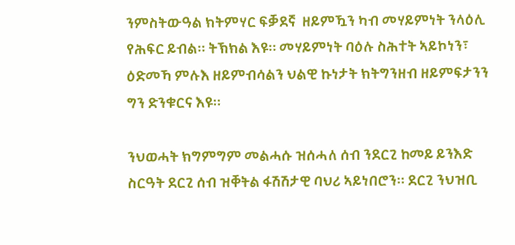ንምስትውዓል ክትምሃር ፍቓደኛ  ዘይምዃን ካብ መሃይምነት ንላዕሊ የሕፍር ይብል፡፡ ትኽክል እዩ፡፡ መሃይምነት ባዕሉ ስሕተት ኣይኮነን፣ ዕድመኻ ምሉእ ዘይምብሳልን ህልዊ ኩነታት ክትግንዘብ ዘይምፍታንን ግን ድንቁርና እዩ፡፡

ንህወሓት ክግምግም መልሓሱ ዝሰሓለ ሰብ ንደርጊ ከመይ ይንእድ ስርዓት ደርጊ ሰብ ዝቐትል ፋሽሽታዊ ባህሪ ኣይነበሮን፡፡ ደርጊ ንህዝቢ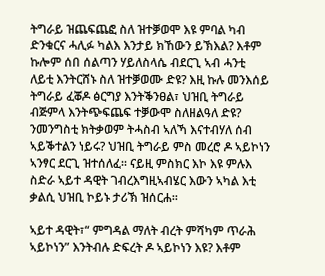ትግራይ ዝጨፍጨፎ ስለ ዝተቓወሞ እዩ ምባል ካብ ድንቁርና ሓሊፉ ካልእ እንታይ ክኸውን ይኽእል? እቶም ኩሎም ሰበ ሰልጣን ሃይለስላሴ ብደርጊ ኣብ ሓንቲ ለይቲ እንትርሸኑ ስለ ዝተቓወሙ ድዩ? እዚ ኩሉ መንእሰይ ትግራይ ፈቖዶ ፅርግያ እንትቕንፀል፣ ህዝቢ ትግራይ ብጅምላ እንትጭፍጨፍ ተቓውሞ ስለዘልዓለ ድዩ? ንመንግስቲ ክትቃወም ትሓስብ ኣለኻ እናተብሃለ ሰብ ኣይቕተልን ነይሩ? ህዝቢ ትግራይ ምስ መረሮ ዶ ኣይኮነን ኣንፃር ደርጊ ዝተሰለፈ፡፡ ናይዚ ምስክር እኮ እዩ ምሉእ ስድራ ኣይተ ዳዊት ገብረእግዚኣብሄር እውን ኣካል እቲ ቃልሲ ህዝቢ ኮይኑ ታሪኽ ዝሰርሐ፡፡

ኣይተ ዳዊት፣“ ምግዳል ማለት ብረት ምሻካም ጥራሕ ኣይኮነን” እንትብሉ ድፍረት ዶ ኣይኮነን እዩ? እቶም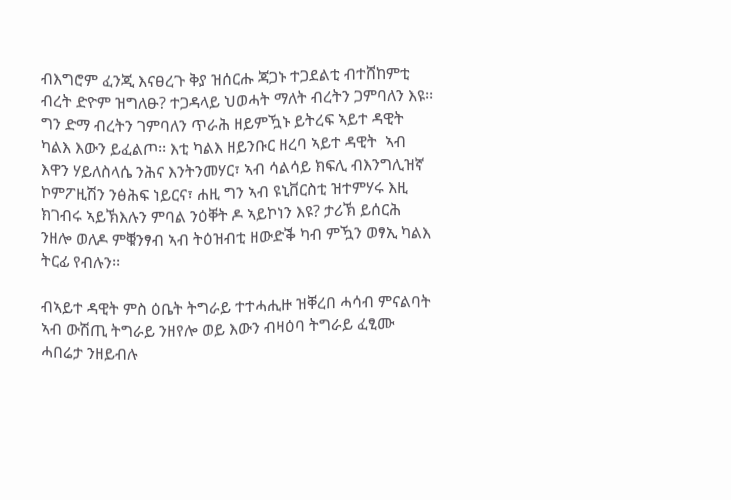ብእግሮም ፈንጂ እናፀረጉ ቅያ ዝሰርሑ ጃጋኑ ተጋደልቲ ብተሸከምቲ ብረት ድዮም ዝግለፁ? ተጋዳላይ ህወሓት ማለት ብረትን ጋምባለን እዩ፡፡ ግን ድማ ብረትን ገምባለን ጥራሕ ዘይምዃኑ ይትረፍ ኣይተ ዳዊት ካልእ እውን ይፈልጦ፡፡ እቲ ካልእ ዘይንቡር ዘረባ ኣይተ ዳዊት  ኣብ እዋን ሃይለስላሴ ንሕና እንትንመሃር፣ ኣብ ሳልሳይ ክፍሊ ብእንግሊዝኛ ኮምፖዚሽን ንፅሕፍ ነይርና፣ ሐዚ ግን ኣብ ዩኒቨርስቲ ዝተምሃሩ እዚ ክገብሩ ኣይኽእሉን ምባል ንዕቐት ዶ ኣይኮነን እዩ? ታሪኽ ይሰርሕ ንዘሎ ወለዶ ምቑንፃብ ኣብ ትዕዝብቲ ዘውድቕ ካብ ምዃን ወፃኢ ካልእ ትርፊ የብሉን፡፡

ብኣይተ ዳዊት ምስ ዕቤት ትግራይ ተተሓሒዙ ዝቐረበ ሓሳብ ምናልባት ኣብ ውሽጢ ትግራይ ንዘየሎ ወይ እውን ብዛዕባ ትግራይ ፈፂሙ ሓበሬታ ንዘይብሉ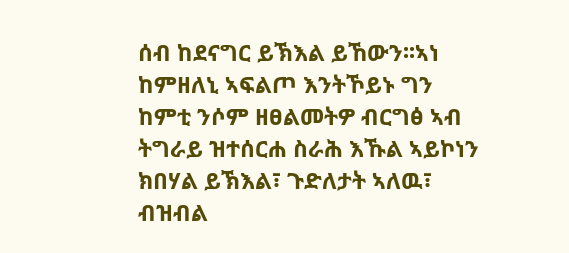ሰብ ከደናግር ይኽእል ይኸውን፡፡ኣነ ከምዘለኒ ኣፍልጦ እንትኾይኑ ግን ከምቲ ንሶም ዘፀልመትዎ ብርግፅ ኣብ ትግራይ ዝተሰርሐ ስራሕ እኹል ኣይኮነን ክበሃል ይኽእል፣ ጉድለታት ኣለዉ፣ ብዝብል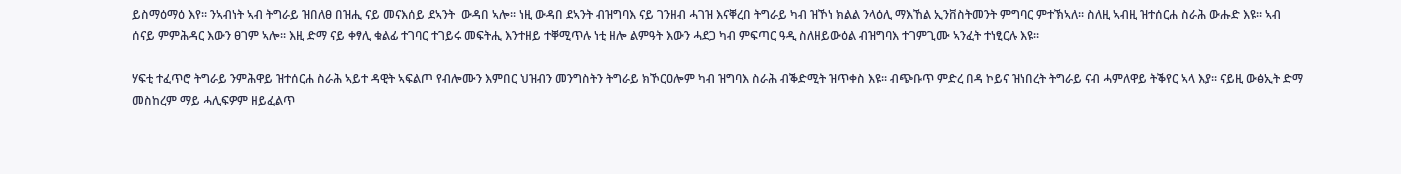ይስማዕማዕ እየ፡፡ ንኣብነት ኣብ ትግራይ ዝበለፀ በዝሒ ናይ መናእሰይ ደኣንት  ውዳበ ኣሎ፡፡ ነዚ ውዳበ ደኣንት ብዝግባእ ናይ ገንዘብ ሓገዝ እናቐረበ ትግራይ ካብ ዝኾነ ክልል ንላዕሊ ማእኸል ኢንቨስትመንት ምግባር ምተኽኣለ፡፡ ስለዚ ኣብዚ ዝተሰርሐ ስራሕ ውሑድ እዩ፡፡ ኣብ ሰናይ ምምሕዳር እውን ፀገም ኣሎ፡፡ እዚ ድማ ናይ ቀፃሊ ቁልፊ ተገባር ተገይሩ መፍትሒ እንተዘይ ተቐሚጥሉ ነቲ ዘሎ ልምዓት እውን ሓደጋ ካብ ምፍጣር ዓዲ ስለዘይውዕል ብዝግባእ ተገምጊሙ ኣንፈት ተነፂርሉ እዩ፡፡

ሃፍቲ ተፈጥሮ ትግራይ ንምሕዋይ ዝተሰርሐ ስራሕ ኣይተ ዳዊት ኣፍልጦ የብሎሙን እምበር ህዝብን መንግስትን ትግራይ ክኾርዐሎም ካብ ዝግባእ ስራሕ ብቕድሚት ዝጥቀስ እዩ፡፡ ብጭቡጥ ምድረ በዳ ኮይና ዝነበረት ትግራይ ናብ ሓምለዋይ ትቕየር ኣላ እያ፡፡ ናይዚ ውፅኢት ድማ መስከረም ማይ ሓሊፍዎም ዘይፈልጥ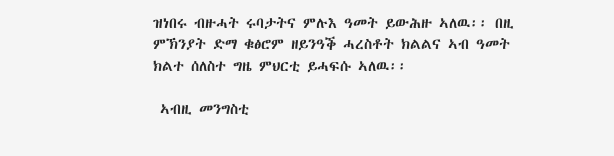ዝነበሩ ብዙሓት ሩባታትና ምሉእ ዓመት ይውሕዙ ኣለዉ፡፡ በዚ ምኽንያት ድማ ቁፅሮም ዘይንዓቕ ሓረስቶት ክልልና ኣብ ዓመት ክልተ ሰለስተ ግዜ ምህርቲ ይሓፍሱ ኣለዉ፡፡

 ኣብዚ መንግስቲ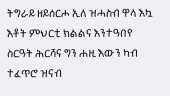ትግራይ ዘይሰርሖ ኢለ ዝሓስብ ዋላ እኳ እቶት ምህርቲ ክልልና እንተዓበየ ስርዓት ሕርሻና ግን ሐዚ እውን ካብ ተፈጥሮ ዝናብ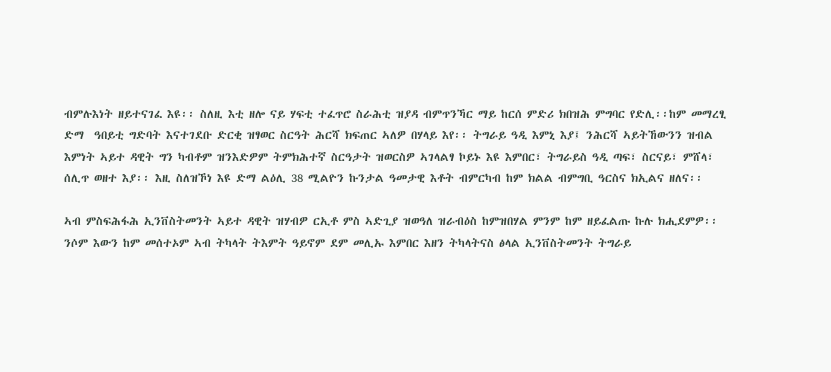ብምሉእነት ዘይተናገፈ እዩ፡፡ ስለዚ እቲ ዘሎ ናይ ሃፍቲ ተፈጥሮ ስራሕቲ ዝያዳ ብምጥንኻር ማይ ከርሰ ምድሪ ክበዝሕ ምግባር የድሊ፡፡ከም መማረፂ ድማ  ዓበይቲ ግድባት እናተገደቡ ድርቂ ዝፃወር ስርዓት ሕርሻ ክፍጠር ኣለዎ በሃላይ እየ፡፡ ትግራይ ዓዲ እምኒ እያ፤ ንሕርሻ ኣይትኸውንን ዝብል እምነት ኣይተ ዳዊት ግን ካብቶም ዝንእድዎም ትምክሕተኛ ስርዓታት ዝወርስዎ ኣገላልፃ ኮይኑ እዩ እምበር፣ ትግራይስ ዓዲ ጣፍ፣ ስርናይ፣ ምሸላ፣ ሰሊጥ ወዘተ እያ፡፡ እዚ ስለዝኾነ እዩ ድማ ልዕሊ 38 ሚልዮን ኩንታል ዓመታዊ እቶት ብምርካብ ከም ክልል ብምግቢ ዓርስና ክኢልና ዘለና፡፡

ኣብ ምስፍሕፋሕ ኢንቨስትመንት ኣይተ ዳዊት ዝሃብዎ ርኢቶ ምስ ኣድጊያ ዝወዓለ ዝራብዕስ ከምዝበሃል ምንም ከም ዘይፈልጡ ኩሉ ክሒደምዎ፡፡  ንሶም እውን ከም መሰተኦም ኣብ ትካላት ትእምት ዓይኖም ደም መሊኡ እምበር እዘን ትካላትናስ ፅላል ኢንቨስትመንት ትግራይ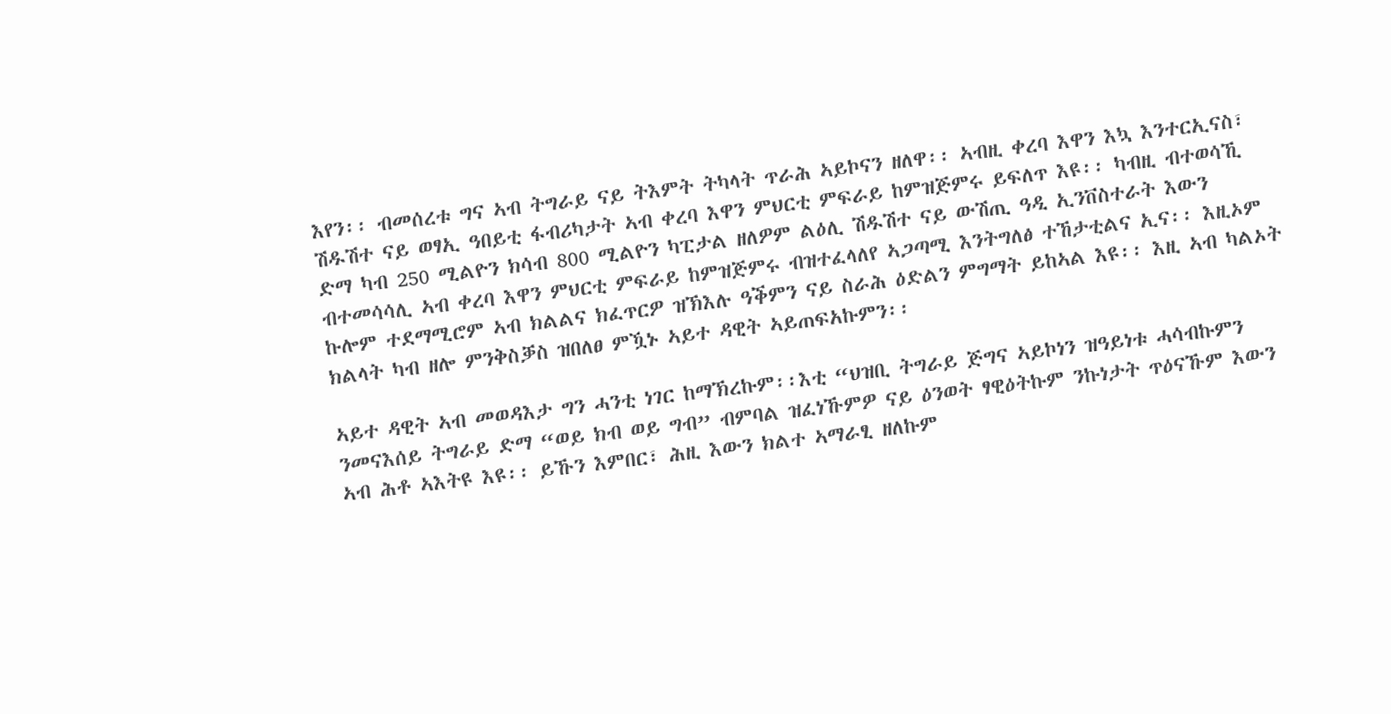እየን፡፡ ብመሰረቱ ግና ኣብ ትግራይ ናይ ትእምት ትካላት ጥራሕ ኣይኮናን ዘለዋ፡፡ ኣብዚ ቀረባ እዋን እኳ እንተርኢናስ፣ ሽዱሽተ ናይ ወፃኢ ዓበይቲ ፋብሪካታት ኣብ ቀረባ እዋን ምህርቲ ምፍራይ ከምዝጅምሩ ይፍለጥ እዩ፡፡ ካብዚ ብተወሳኺ ድማ ካብ 250 ሚልዮን ክሳብ 800 ሚልዮን ካፒታል ዘለዎም ልዕሊ ሽዱሽተ ናይ ውሽጢ ዓዲ ኢንቨስተራት እውን ብተመሳሳሊ ኣብ ቀረባ እዋን ምህርቲ ምፍራይ ከምዝጅምሩ ብዝተፈላለየ ኣጋጣሚ እንትግለፅ ተኸታቲልና ኢና፡፡ እዚኦም ኩሎም ተደማሚሮም ኣብ ክልልና ክፈጥርዎ ዝኽእሉ ዓቕምን ናይ ስራሕ ዕድልን ምግማት ይከኣል እዩ፡፡ እዚ ኣብ ካልኦት ክልላት ካብ ዘሎ ምንቅስቓስ ዝበለፀ ምዃኑ ኣይተ ዳዊት ኣይጠፍአኩምን፡፡

ኣይተ ዳዊት ኣብ መወዳእታ ግን ሓንቲ ነገር ከማኽረኩም፡፡እቲ “ህዝቢ ትግራይ ጅግና ኣይኮነን ዝዓይነቱ ሓሳብኩምን ንመናእሰይ ትግራይ ድማ “ወይ ክብ ወይ ግብ” ብምባል ዝፈነኹምዎ ናይ ዕንወት ፃዊዕትኩም ንኩነታት ጥዕናኹም እውን ኣብ ሕቶ ኣእትዩ እዩ፡፡ ይኹን እምበር፣ ሕዚ እውን ክልተ ኣማራፂ ዘለኩም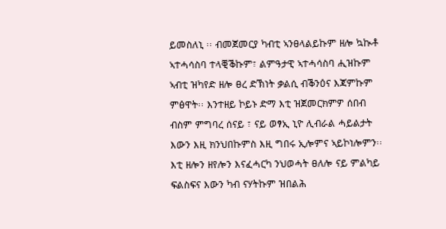ይመስለኒ ፡፡ ብመጀመርያ ካብቲ ኣንፀላልይኩም ዘሎ ኳኲቶ ኣተሓሳስባ ተላቒቕኩም፣ ልምዓታዊ ኣተሓሳስባ ሒዝኩም ኣብቲ ዝካየድ ዘሎ ፀረ ድኽነት ቃልሲ ብቕንዕና እጃምኩም ምፅዋት፡፡ እንተዘይ ኮይኑ ድማ እቲ ዝጀመርክምዎ ሰበብ ብስም ምግባረ ሰናይ ፣ ናይ ወፃኢ ኒዮ ሊብራል ሓይልታት እውን እዚ ክንህበኩምስ እዚ ግበሩ ኢሎምና ኣይኮነሎምን፡፡ እቲ ዘሎን ዘየሎን እናፈሓርካ ንህወሓት ፀለሎ ናይ ምልካይ ፍልስፍና እውን ካብ ናሃትኩም ዝበልሕ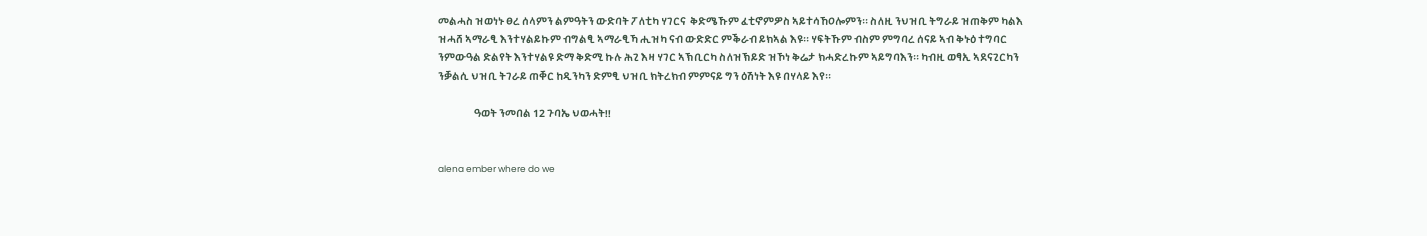መልሓስ ዝወነኑ ፀረ ሰላምን ልምዓትን ውድባት ፖለቲካ ሃገርና  ቅድሜኹም ፈቲኖምዎስ ኣይተሳኸዐሎምን፡፡ ስለዚ ንህዝቢ ትግራይ ዝጠቅም ካልእ ዝሓሸ ኣማራፂ እንተሃልይኩም ብግልፂ ኣማራፂኻ ሒዝካ ናብ ውድድር ምቕራብ ይክኣል እዩ፡፡ ሃፍትኹም ብስም ምግባረ ሰናይ ኣብ ቅኑዕ ተግባር ንምውዓል ድልየት እንተሃልዩ ድማ ቅድሚ ኩሉ ሕጊ እዛ ሃገር ኣኽቢርካ ስለዝኽይድ ዝኾነ ቅሬታ ክሓድረኩም ኣይግባእን፡፡ ካብዚ ወፃኢ ኣደናጊርካን ንቓልሲ ህዝቢ ትገራይ ጠቐር ከዲንካን ድምፂ ህዝቢ ክትረክብ ምምናይ ግን ዕሽነት እዩ በሃላይ እየ፡፡

                  ዓወት ንመበል 12 ጉባኤ ህወሓት!!


alena ember where do we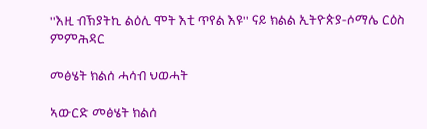''እዚ ብኽያትኪ ልዕሊ ሞት እቲ ጥየል እዩ'' ናይ ክልል ኢትዮጵያ-ሶማሌ ርዕስ ምምሕዳር

መፅሄት ክልሰ ሓሳብ ህወሓት

ኣውርድ መፅሄት ክልሰ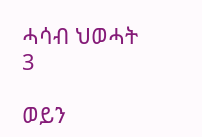ሓሳብ ህወሓት 3

ወይን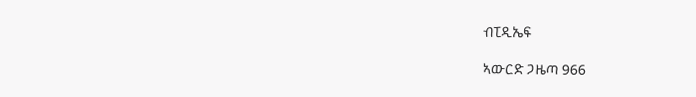ብፒዲኤፍ

ኣውርድ ጋዜጣ 966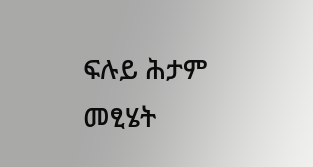ፍሉይ ሕታም መፂሄት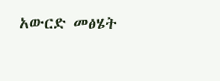አውርድ መፅሄት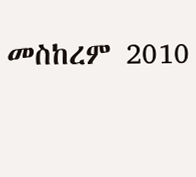መስከረም 2010